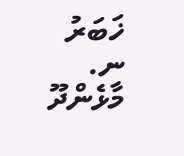ޚަބަރު
ނ. މާޅެންދޫ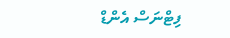ފިޓްނަސް އެންޑް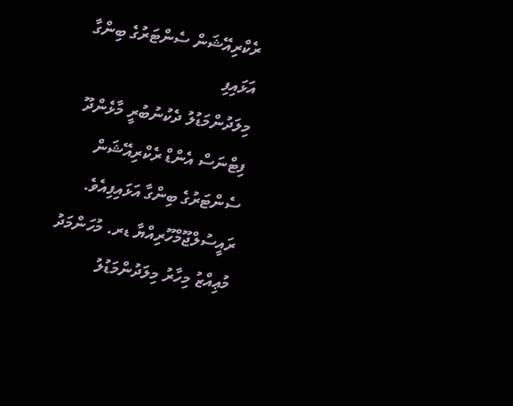ރެކްރިއޭޝަން ސެންޓަރުގެ ބިންގާ އަޅައިފި
މިލަދުންމަޑުލު ދެކުނުބުރީ މާޅެންދޫ ފިޓްނަސް އެންޑް ރެކްރިއޭޝަން ސެންޓަރުގެ ބިންގާ އަޅައިފިއެވެ.
ރައީސުލްޖޫމްހޫރިއްޔާ ޑރ. މުހަންމަދު މުޢިއްޒު މިހާރު މިލަދުންމަޑުލު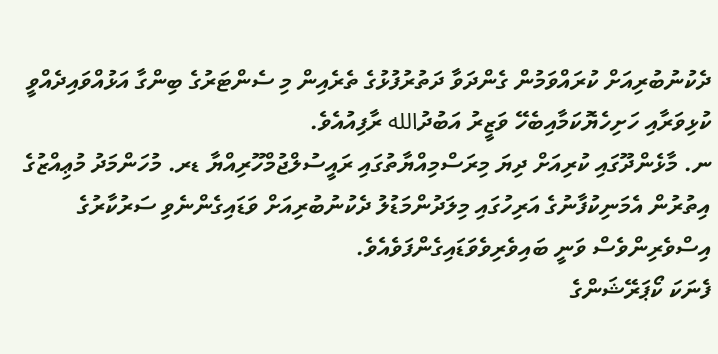ދެކުނުބުރިއަށް ކުރައްވަމުން ގެންދަވާ ދަތުރުފުޅުގެ ތެރެއިން މި ސެންޓަރުގެ ބިންގާ އަޅުއްވައިދެއްވީ ކުޅިވަރާއި ހަށިހެޔޮކަމާއިބެހޭ ވަޒީރު އަބުދުالله ރާފިއުއެވެ.
ނ. މާޅެންދޫގައި ކުރިއަށް ދިޔަ މިރަސްމިއްޔާތުގައި ރައީސުލްޖުމްހޫރިއްޔާ ޑރ. މުހަންމަދު މުޢިއްޒުގެ އިތުރުން އެމަނިކުފާނުގެ އަރިހުގައި މިލަދުންމަޑުލު ދެކުނުބުރިއަށް ވަޑައިގެންނެވި ސަރުކާރުގެ އިސްވެރިންވެސް ވަނީ ބައިވެރިވެވަޑައިގެންފަވެއެވެ.
ފެނަކަ ކޯޕަރޭޝަންގެ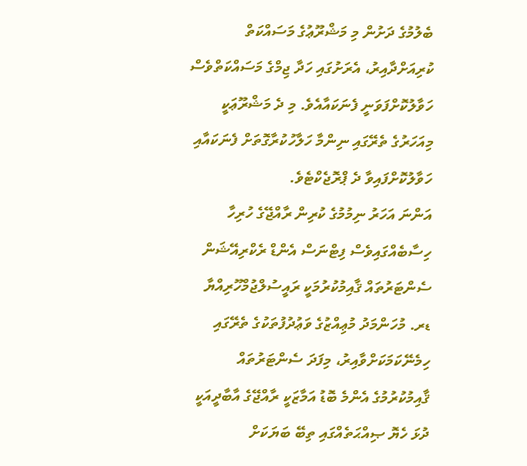ބެލުމުގެ ދަށުން މި މަޝްރޫޢުގެ މަސައްކަތް ކުރިއަށްދާއިރު، އެރަށުގައި ހަދާ ޖިމްގެ މަސައްކަތްވެސް ހަވާލުކޮށްފަވަނީ ފެނަކައާއެވެ. މި ދެ މަޝްރޫޢަކީ މިއަހަރުގެ ތެރޭގައި ނިންމާ ހަލާހުކުރާގޮތަށް ފެނަކައާއި ހަވާލުކޮށްފައިވާ ދެ ޕްރޮޖެކްޓެވެ.
އަންނަ އަހަރު ނިމުމުގެ ކުރިން ރާއްޖޭގެ ހުރިހާ ހިސާބެއްގައިވެސް ފިޓްނަސް އެންޑް ރެކްރިއޭޝަން ސެންޓަރުތައް ޤާއިމުކުރުމަކީ ރައީސުލްޖުމްހޫރިއްޔާ ޑރ. މުހަންމަދު މުޢިއްޒުގެ ވަޢުދުފުތަކުގެ ތެރޭގައި ހިމެނޭކަމަކަށްވާއިރު، މިފަދަ ސެންޓަރުތައް ޤާއިމުކުރުމުގެ އެންމެ ބޮޑު އަމާޒަކީ ރާއްޖޭގެ އާބާދީއަކީ ދުޅަ ހެޔޮ ޞިއްޙަތެއްގައި ތިބޭ ބަޔަކަށް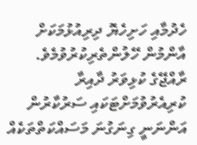ހެދުމާއި ހަށިހެޔޮ ދިރިއުޅުމަކަށް އާންމުން ހޭލުންތެރިކުރުވުމެވެ.
ރާއްޖޭގެ ކުޅިވަރު ދާއިރާ ކުރިއެރުވުމަށްޓަކައި ސަރުކާރުން އަންނަނީ ގިނަގުނަ މަސައްކަތްތަކެއް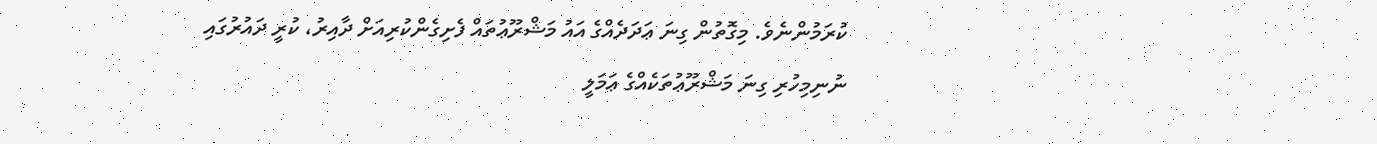ކުރަމުންނެވެ. މިގޮތުން ގިނަ ޢަދަދެއްގެ އައު މަޝްރޫޢުތައް ފެށިގެންކުރިއަށް ދާއިރު، ކުރީ ދައުރުގައި ނުނިމިހުރި ގިނަ މަޝްރޫޢުތަކެއްގެ ޢަމަލީ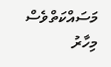މަސައްކަތްވެސް މިހާރު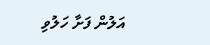އަލުން ފަށާ ހަލުވި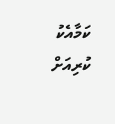ކަމާއެކު ކުރިއަށް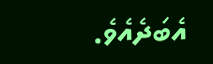އެބަދެއެވެ.